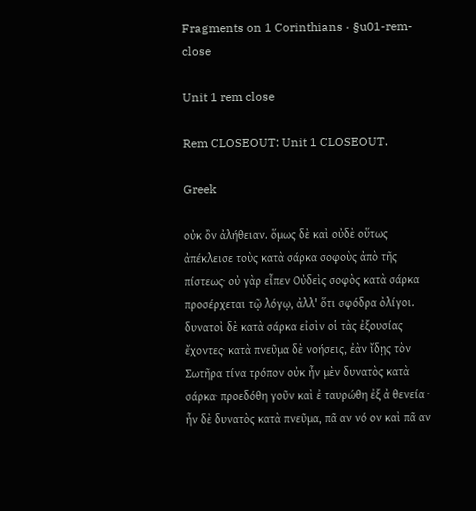Fragments on 1 Corinthians · §u01-rem-close

Unit 1 rem close

Rem CLOSEOUT: Unit 1 CLOSEOUT.

Greek

οὐκ ὂν ἀλήθειαν. ὅμως δὲ καὶ οὐδὲ οὕτως ἀπέκλεισε τοὺς κατὰ σάρκα σοφοὺς ἀπὸ τῆς πίστεως· οὐ γὰρ εἶπεν Οὐδεὶς σοφὸς κατὰ σάρκα προσέρχεται τῷ λόγῳ, ἀλλ' ὅτι σφόδρα ὀλίγοι. δυνατοὶ δὲ κατὰ σάρκα εἰσὶν οἱ τὰς ἐξουσίας ἔχοντες· κατὰ πνεῦμα δὲ νοήσεις, ἐὰν ἴδῃς τὸν Σωτῆρα τίνα τρόπον οὐκ ἦν μὲν δυνατὸς κατὰ σάρκα· προεδόθη γοῦν καὶ ἐ ταυρώθη ἐξ ἀ θενεία · ἦν δὲ δυνατὸς κατὰ πνεῦμα, πᾶ αν νό ον καὶ πᾶ αν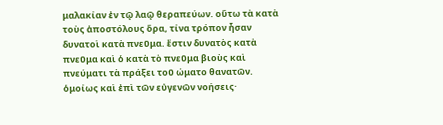μαλακίαν ἐν τῷ λαῷ θεραπεύων. οὕτω τὰ κατὰ τοὺς ἀποστόλους ὅρα, τίνα τρόπον ἦσαν δυνατοὶ κατὰ πνεῦμα. ἔστιν δυνατὸς κατὰ πνεῦμα καὶ ὁ κατὰ τὸ πνεῦμα βιοὺς καὶ πνεύματι τὰ πράξει τοῦ ώματο θανατῶν. ὁμοίως καὶ ἐπὶ τῶν εὐγενῶν νοήσεις·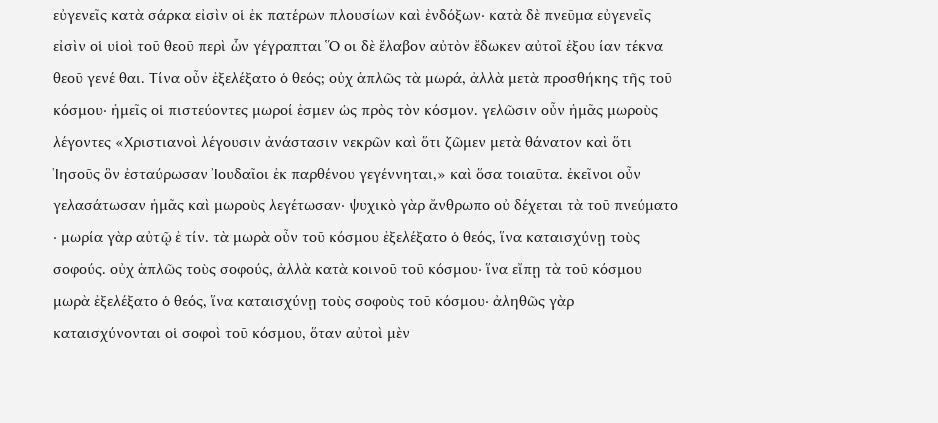εὐγενεῖς κατὰ σάρκα εἰσὶν οἱ ἐκ πατέρων πλουσίων καὶ ἐνδόξων· κατὰ δὲ πνεῦμα εὐγενεῖς εἰσὶν οἱ υἱοὶ τοῦ θεοῦ περὶ ὧν γέγραπται Ὅ οι δὲ ἔλαβον αὐτὸν ἔδωκεν αὐτοῖ ἐξου ίαν τέκνα θεοῦ γενέ θαι. Τίνα οὖν ἐξελέξατο ὁ θεός; οὐχ ἁπλῶς τὰ μωρά, ἀλλὰ μετὰ προσθήκης τῆς τοῦ κόσμου· ἡμεῖς οἱ πιστεύοντες μωροί ἐσμεν ὡς πρὸς τὸν κόσμον. γελῶσιν οὖν ἡμᾶς μωροὺς λέγοντες «Χριστιανοὶ λέγουσιν ἀνάστασιν νεκρῶν καὶ ὅτι ζῶμεν μετὰ θάνατον καὶ ὅτι Ἰησοῦς ὃν ἐσταύρωσαν Ἰουδαῖοι ἐκ παρθένου γεγέννηται,» καὶ ὅσα τοιαῦτα. ἐκεῖνοι οὖν γελασάτωσαν ἡμᾶς καὶ μωροὺς λεγέτωσαν· ψυχικὸ γὰρ ἄνθρωπο οὐ δέχεται τὰ τοῦ πνεύματο · μωρία γὰρ αὐτῷ ἐ τίν. τὰ μωρὰ οὖν τοῦ κόσμου ἐξελέξατο ὁ θεός, ἵνα καταισχύνῃ τοὺς σοφούς. οὐχ ἁπλῶς τοὺς σοφούς, ἀλλὰ κατὰ κοινοῦ τοῦ κόσμου· ἵνα εἴπῃ τὰ τοῦ κόσμου μωρὰ ἐξελέξατο ὁ θεός, ἵνα καταισχύνῃ τοὺς σοφοὺς τοῦ κόσμου· ἀληθῶς γὰρ καταισχύνονται οἱ σοφοὶ τοῦ κόσμου, ὅταν αὐτοὶ μὲν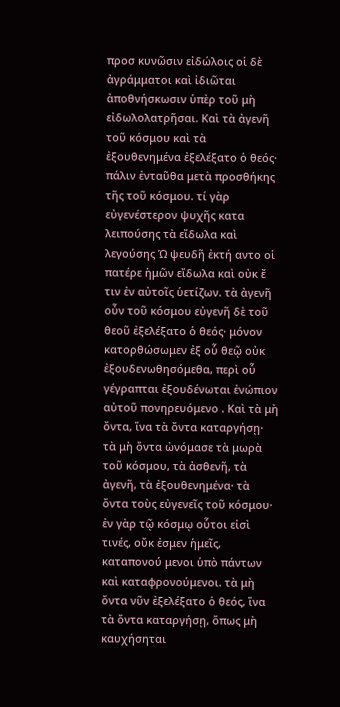προσ κυνῶσιν εἰδώλοις οἱ δὲ ἀγράμματοι καὶ ἰδιῶται ἀποθνήσκωσιν ὑπὲρ τοῦ μὴ εἰδωλολατρῆσαι. Καὶ τὰ ἀγενῆ τοῦ κόσμου καὶ τὰ ἐξουθενημένα ἐξελέξατο ὁ θεός· πάλιν ἐνταῦθα μετὰ προσθήκης τῆς τοῦ κόσμου. τί γὰρ εὐγενέστερον ψυχῆς κατα λειπούσης τὰ εἴδωλα καὶ λεγούσης Ὡ ψευδῆ ἐκτή αντο οἱ πατέρε ἡμῶν εἴδωλα καὶ οὐκ ἔ τιν ἐν αὐτοῖς ὑετίζων. τὰ ἀγενῆ οὖν τοῦ κόσμου εὐγενῆ δὲ τοῦ θεοῦ ἐξελέξατο ὁ θεός· μόνον κατορθώσωμεν ἐξ οὗ θεῷ οὐκ ἐξουδενωθησόμεθα, περὶ οὗ γέγραπται ἐξουδένωται ἐνώπιον αὐτοῦ πονηρευόμενο . Καὶ τὰ μὴ ὄντα, ἵνα τὰ ὄντα καταργήσῃ· τὰ μὴ ὄντα ὠνόμασε τὰ μωρὰ τοῦ κόσμου, τὰ ἀσθενῆ, τὰ ἀγενῆ, τὰ ἐξουθενημένα· τὰ ὄντα τοὺς εὐγενεῖς τοῦ κόσμου· ἐν γὰρ τῷ κόσμῳ οὗτοι εἰσὶ τινές, οὔκ ἐσμεν ἡμεῖς, καταπονού μενοι ὑπὸ πάντων καὶ καταφρονούμενοι. τὰ μὴ ὄντα νῦν ἐξελέξατο ὁ θεός, ἵνα τὰ ὄντα καταργήσῃ, ὅπως μὴ καυχήσηται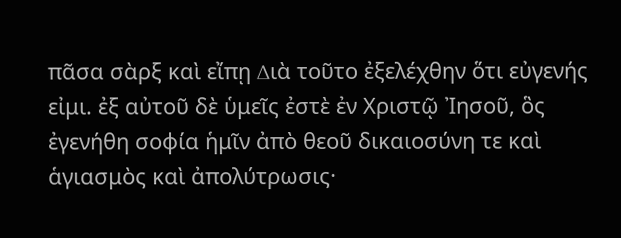πᾶσα σὰρξ καὶ εἴπῃ ∆ιὰ τοῦτο ἐξελέχθην ὅτι εὐγενής εἰμι. ἐξ αὐτοῦ δὲ ὑμεῖς ἐστὲ ἐν Χριστῷ Ἰησοῦ, ὃς ἐγενήθη σοφία ἡμῖν ἀπὸ θεοῦ δικαιοσύνη τε καὶ ἁγιασμὸς καὶ ἀπολύτρωσις·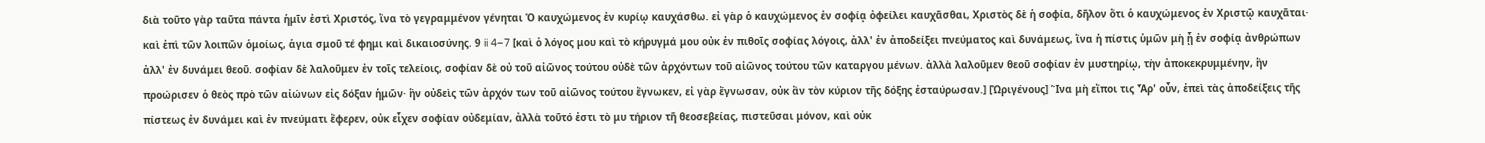διὰ τοῦτο γὰρ ταῦτα πάντα ἡμῖν ἐστὶ Χριστός, ἵνα τὸ γεγραμμένον γένηται Ὁ καυχώμενος ἐν κυρίῳ καυχάσθω. εἰ γὰρ ὁ καυχώμενος ἐν σοφίᾳ ὀφείλει καυχᾶσθαι, Χριστὸς δὲ ἡ σοφία, δῆλον ὅτι ὁ καυχώμενος ἐν Χριστῷ καυχᾶται· καὶ ἐπὶ τῶν λοιπῶν ὁμοίως, ἁγια σμοῦ τέ φημι καὶ δικαιοσύνης. 9 ii 4–7 [καὶ ὁ λόγος μου καὶ τὸ κήρυγμά μου οὐκ ἐν πιθοῖς σοφίας λόγοις, ἀλλ' ἐν ἀποδείξει πνεύματος καὶ δυνάμεως, ἵνα ἡ πίστις ὑμῶν μὴ ᾖ ἐν σοφίᾳ ἀνθρώπων ἀλλ' ἐν δυνάμει θεοῦ. σοφίαν δὲ λαλοῦμεν ἐν τοῖς τελείοις, σοφίαν δὲ οὐ τοῦ αἰῶνος τούτου οὐδὲ τῶν ἀρχόντων τοῦ αἰῶνος τούτου τῶν καταργου μένων. ἀλλὰ λαλοῦμεν θεοῦ σοφίαν ἐν μυστηρίῳ, τὴν ἀποκεκρυμμένην, ἣν προώρισεν ὁ θεὸς πρὸ τῶν αἰώνων εἰς δόξαν ἡμῶν· ἣν οὐδεὶς τῶν ἀρχόν των τοῦ αἰῶνος τούτου ἔγνωκεν, εἰ γὰρ ἔγνωσαν, οὐκ ἂν τὸν κύριον τῆς δόξης ἐσταύρωσαν.] [Ὠριγένους] Ἵνα μὴ εἴποι τις Ἆρ' οὖν, ἐπεὶ τὰς ἀποδείξεις τῆς πίστεως ἐν δυνάμει καὶ ἐν πνεύματι ἔφερεν, οὐκ εἶχεν σοφίαν οὐδεμίαν, ἀλλὰ τοῦτό ἐστι τὸ μυ τήριον τῆ θεοσεβείας, πιστεῦσαι μόνον, καὶ οὐκ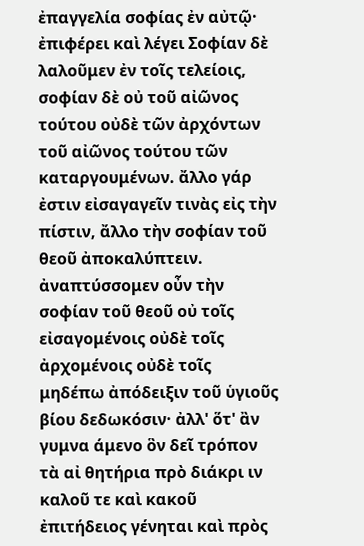ἐπαγγελία σοφίας ἐν αὐτῷ· ἐπιφέρει καὶ λέγει Σοφίαν δὲ λαλοῦμεν ἐν τοῖς τελείοις, σοφίαν δὲ οὐ τοῦ αἰῶνος τούτου οὐδὲ τῶν ἀρχόντων τοῦ αἰῶνος τούτου τῶν καταργουμένων. ἄλλο γάρ ἐστιν εἰσαγαγεῖν τινὰς εἰς τὴν πίστιν, ἄλλο τὴν σοφίαν τοῦ θεοῦ ἀποκαλύπτειν. ἀναπτύσσομεν οὖν τὴν σοφίαν τοῦ θεοῦ οὐ τοῖς εἰσαγομένοις οὐδὲ τοῖς ἀρχομένοις οὐδὲ τοῖς μηδέπω ἀπόδειξιν τοῦ ὑγιοῦς βίου δεδωκόσιν· ἀλλ' ὅτ' ἂν γυμνα άμενο ὃν δεῖ τρόπον τὰ αἰ θητήρια πρὸ διάκρι ιν καλοῦ τε καὶ κακοῦ ἐπιτήδειος γένηται καὶ πρὸς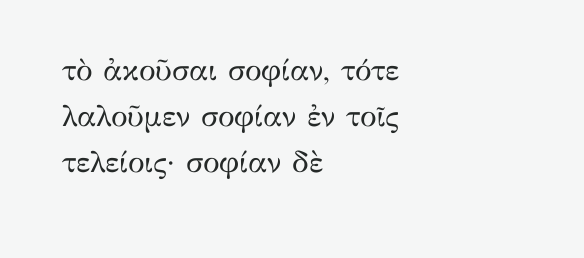τὸ ἀκοῦσαι σοφίαν, τότε λαλοῦμεν σοφίαν ἐν τοῖς τελείοις· σοφίαν δὲ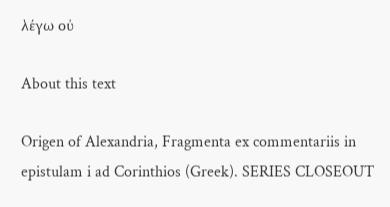λέγω οὐ

About this text

Origen of Alexandria, Fragmenta ex commentariis in epistulam i ad Corinthios (Greek). SERIES CLOSEOUT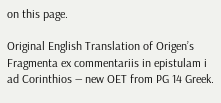on this page.

Original English Translation of Origen’s Fragmenta ex commentariis in epistulam i ad Corinthios — new OET from PG 14 Greek.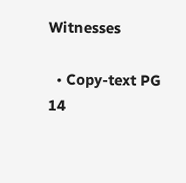Witnesses

  • Copy-text PG 14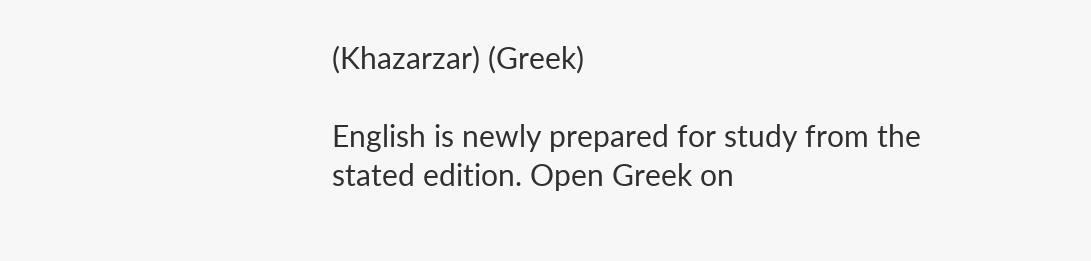(Khazarzar) (Greek)

English is newly prepared for study from the stated edition. Open Greek on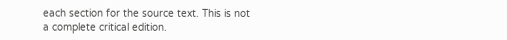each section for the source text. This is not a complete critical edition.